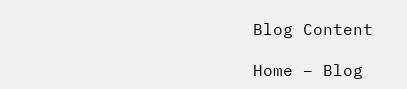Blog Content

Home – Blog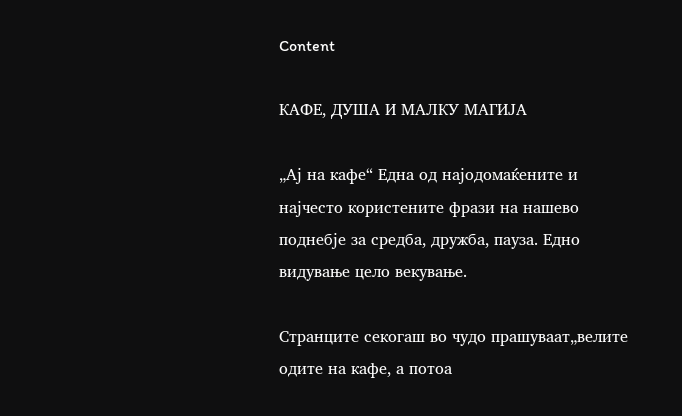Content

КАФЕ, ДУША И МАЛКУ МАГИЈА

„Ај на кафе“ Една од најодомаќените и најчесто користените фрази на нашево поднебје за средба, дружба, пауза. Едно видување цело векување.

Странците секогаш во чудо прашуваат„велите одите на кафе, а потоа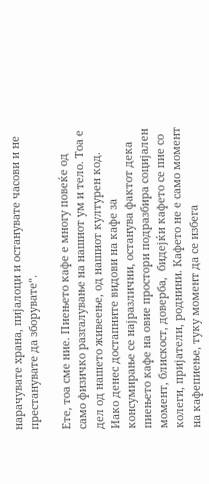нарачувате храна, пијалоци и останувате часови и не престанувате да зборувате“.

Ете, тоа сме ние. Пиењето кафе е многу повеќе од само физичко разгалување на нашиот ум и тело. Тоа е дел од нашето живеење, од нашиот културен код. Иако денес достапните видови на кафе за консумирање се најразлични, останува фактот дека пиењето кафе на овие простори подразбира социјален момент, блискост, доверба,  бидејќи кафето се пие со колеги, пријатели, роднини. Кафето не е само момент на кафепиење, туку момент да се избега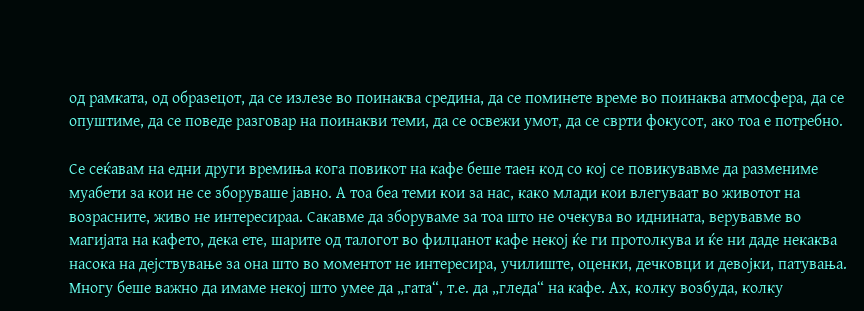од рамката, од образецот, да се излезе во поинаква средина, да се поминете време во поинаква атмосфера, да се опуштиме, да се поведе разговар на поинакви теми, да се освежи умот, да се сврти фокусот, ако тоа е потребно.

Се сеќавам на едни други времиња кога повикот на кафе беше таен код со кој се повикувавме да размениме муабети за кои не се зборуваше јавно. А тоа беа теми кои за нас, како млади кои влегуваат во животот на возрасните, живо не интересираа. Сакавме да зборуваме за тоа што не очекува во иднината, верувавме во магијата на кафето, дека ете, шарите од талогот во филџанот кафе некој ќе ги протолкува и ќе ни даде некаква насока на дејствување за она што во моментот не интересира, училиште, оценки, дечковци и девојки, патувања. Многу беше важно да имаме некој што умее да „гата“, т.е. да „гледа“ на кафе. Ах, колку возбуда, колку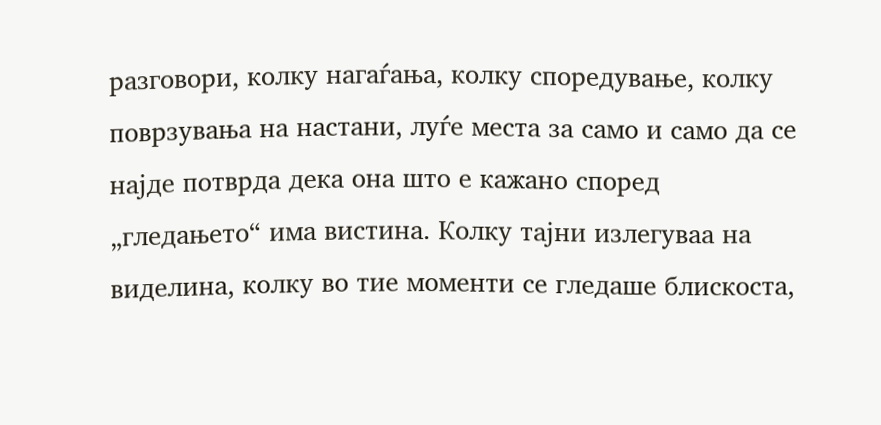разговори, колку нагаѓања, колку споредување, колку поврзувања на настани, луѓе места за само и само да се најде потврда дека она што е кажано според „гледањето“ има вистина. Колку тајни излегуваа на виделина, колку во тие моменти се гледаше блискоста,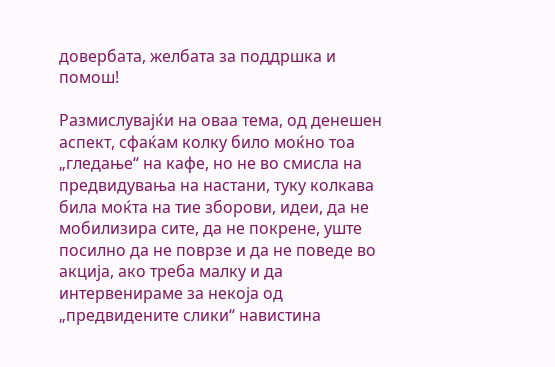довербата, желбата за поддршка и помош!

Размислувајќи на оваа тема, од денешен аспект, сфаќам колку било моќно тоа „гледање“ на кафе, но не во смисла на предвидувања на настани, туку колкава била моќта на тие зборови, идеи, да не мобилизира сите, да не покрене, уште посилно да не поврзе и да не поведе во акција, ако треба малку и да интервенираме за некоја од „предвидените слики“ навистина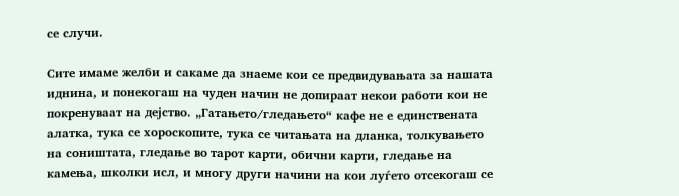се случи.

Сите имаме желби и сакаме да знаеме кои се предвидувањата за нашата иднина, и понекогаш на чуден начин не допираат некои работи кои не покренуваат на дејство. „Гатањето/гледањето“ кафе не е единствената алатка, тука се хороскопите, тука се читањата на дланка, толкувањето на соништата, гледање во тарот карти, обични карти, гледање на камења, школки исл, и многу други начини на кои луѓето отсекогаш се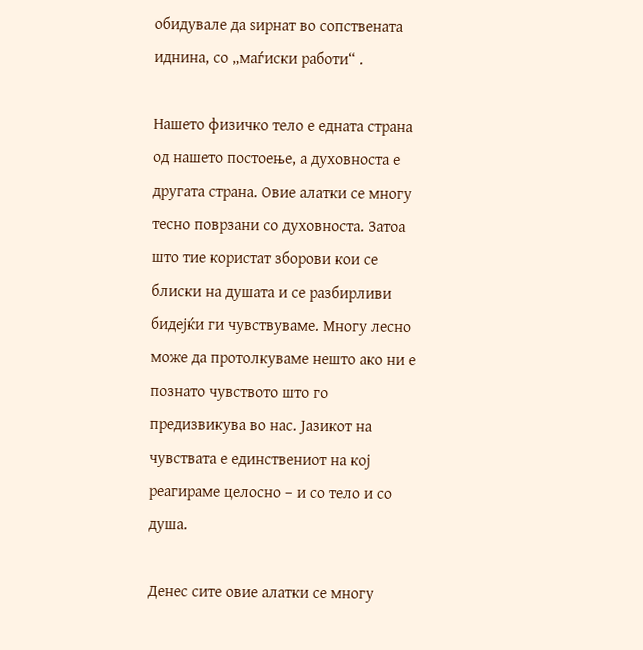обидувале да ѕирнат во сопствената иднина, со „маѓиски работи“ .

Нашето физичко тело е едната страна од нашето постоење, а духовноста е другата страна. Овие алатки се многу тесно поврзани со духовноста. Затоа што тие користат зборови кои се блиски на душата и се разбирливи бидејќи ги чувствуваме. Многу лесно може да протолкуваме нешто ако ни е познато чувството што го предизвикува во нас. Јазикот на чувствата е единствениот на кој реагираме целосно – и со тело и со душа.

Денес сите овие алатки се многу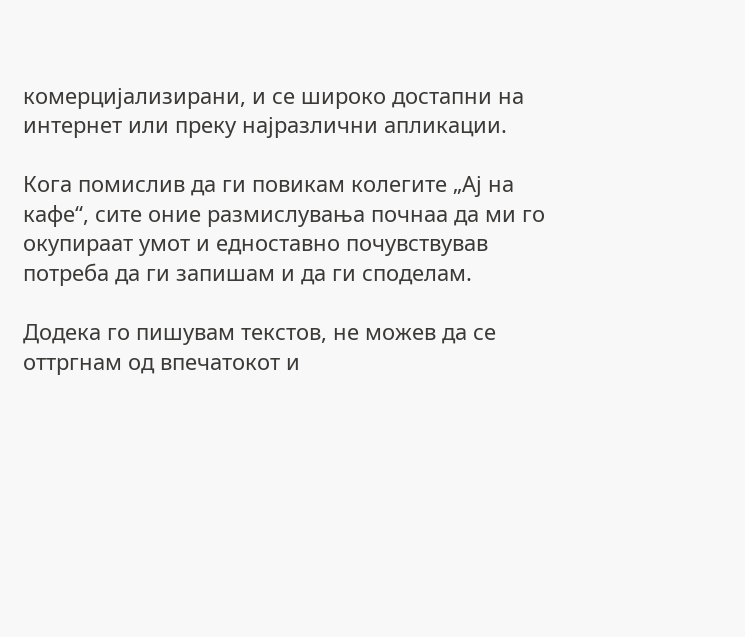комерцијализирани, и се широко достапни на интернет или преку најразлични апликации.

Кога помислив да ги повикам колегите „Ај на кафе“, сите оние размислувања почнаа да ми го окупираат умот и едноставно почувствував потреба да ги запишам и да ги споделам.

Додека го пишувам текстов, не можев да се оттргнам од впечатокот и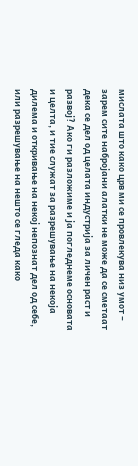мислата што како црв ми се провлекува низ умот – зарем сите набројани алатки не може да се сметаат дека се дел од целата индустрија за личен раст и развој? Ако ги разложиме и ја погледнеме основата и целта, и тие служат за разрешување на некоја дилема и откривање на некој непознат дел од себе, или разрешување на нешто се гледа како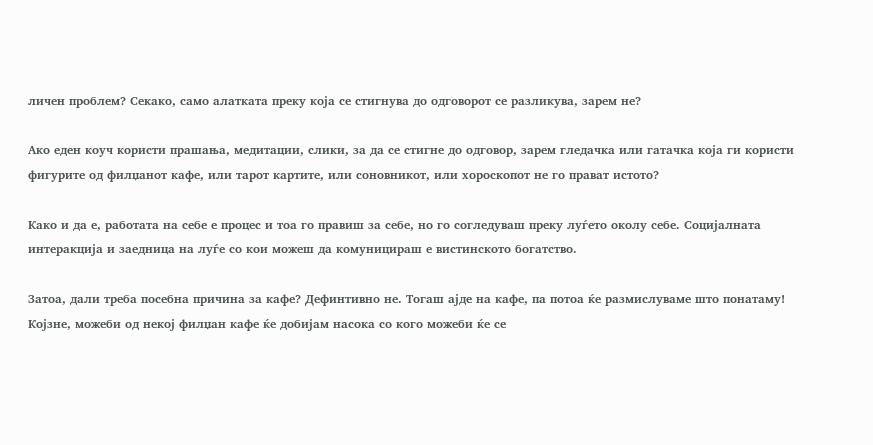личен проблем? Секако, само алатката преку која се стигнува до одговорот се разликува, зарем не?

Ако еден коуч користи прашања, медитации, слики, за да се стигне до одговор, зарем гледачка или гатачка која ги користи фигурите од филџанот кафе, или тарот картите, или соновникот, или хороскопот не го прават истото?

Како и да е, работата на себе е процес и тоа го правиш за себе, но го согледуваш преку луѓето околу себе. Социјалната интеракција и заедница на луѓе со кои можеш да комуницираш е вистинското богатство.

Затоа, дали треба посебна причина за кафе? Дефинтивно не. Тогаш ајде на кафе, па потоа ќе размислуваме што понатаму! Којзне, можеби од некој филџан кафе ќе добијам насока со кого можеби ќе се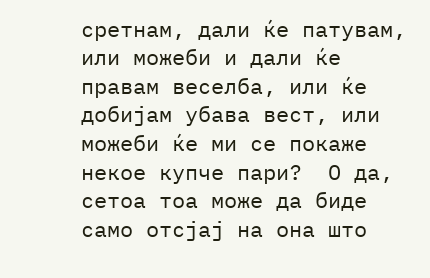сретнам, дали ќе патувам, или можеби и дали ќе правам веселба, или ќе добијам убава вест, или можеби ќе ми се покаже некое купче пари?  О да, сетоа тоа може да биде само отсјај на она што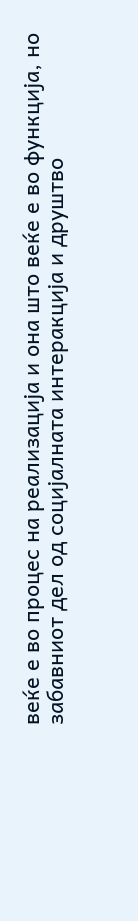веќе е во процес на реализација и она што веќе е во функција, но забавниот дел од социјалната интеракција и друштво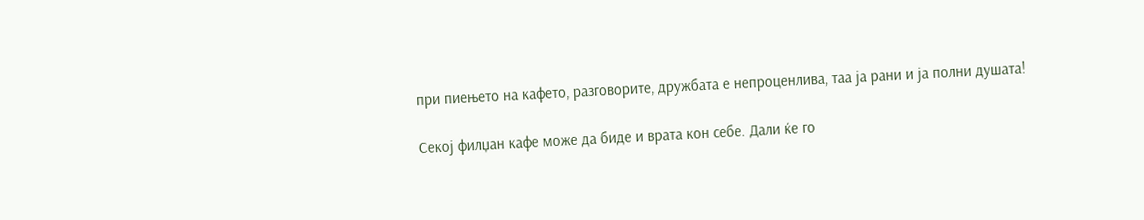при пиењето на кафето, разговорите, дружбата е непроценлива, таа ја рани и ја полни душата!

Секој филџан кафе може да биде и врата кон себе. Дали ќе го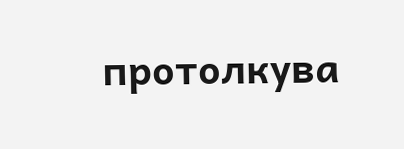протолкува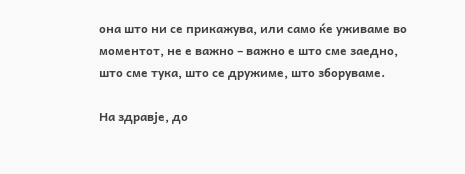она што ни се прикажува, или само ќе уживаме во моментот, не е важно – важно е што сме заедно, што сме тука, што се дружиме, што зборуваме.

На здравје, до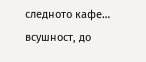следното кафе…  всушност, до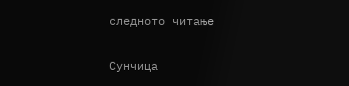следното читање

Сунчица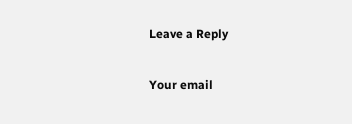Leave a Reply

Your email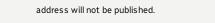address will not be published.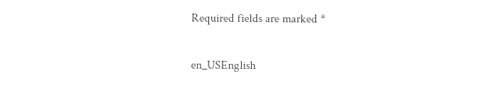Required fields are marked *

en_USEnglish